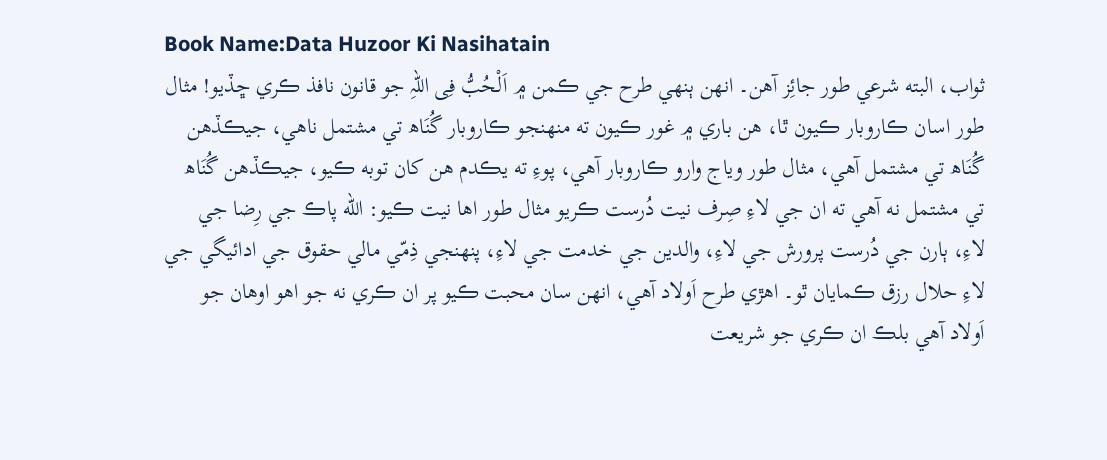Book Name:Data Huzoor Ki Nasihatain
ثواب، البته شرعي طور جائِز آهن۔ انهن ٻنهي طرح جي ڪمن ۾ اَلْحُبُّ فِی اللہِ جو قانون نافذ ڪري ڇڏيو! مثال طور اسان ڪاروبار ڪيون ٿا، هن باري ۾ غور ڪيون ته منهنجو ڪاروبار گُنَاھ تي مشتمل ناهي، جيڪڏهن گُنَاھ تي مشتمل آهي، مثال طور وياج وارو ڪاروبار آهي، پوءِ ته يڪدم هن کان توبه ڪيو، جيڪڏهن گُنَاھ تي مشتمل نه آهي ته ان جي لاءِ صِرف نيت دُرست ڪريو مثال طور اها نيت ڪيو: الله پاڪ جي رِضا جي لاءِ، ٻارن جي دُرست پرورش جي لاءِ، والدين جي خدمت جي لاءِ، پنهنجي ذِمّي مالي حقوق جي ادائيگي جي لاءِ حلال رزق ڪمايان ٿو۔ اهڙي طرح اَولاد آهي، انهن سان محبت ڪيو پر ان ڪري نه جو اهو اوهان جو اَولاد آهي بلڪ ان ڪري جو شريعت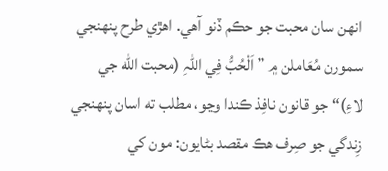انهن سان محبت جو حڪم ڏنو آهي. اهڙي طرح پنهنجي سمورن مُعَاملن ۾ ” اَلْحُبُّ فِي اللہِ (محبت الله جي لاءِ)“ جو قانون نافِذ ڪندا وڃو، مطلب ته اسان پنهنجي زِندگي جو صِرف هڪ مقصد بڻايون: مون کي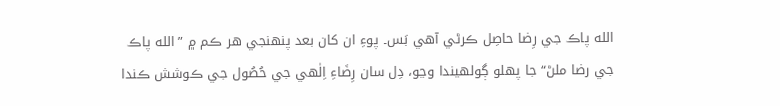الله پاڪ جي رِضا حاصِل ڪرڻي آهي بَس۔ پوءِ ان کان بعد پنهنجي هر ڪم ۾ ”الله پاڪ جي رضا ملڻ“ جا پهلو ڳولهيندا وڃو، دِل سان رِضَاءِ اِلٰهي جي حُصُول جي ڪوشش ڪندا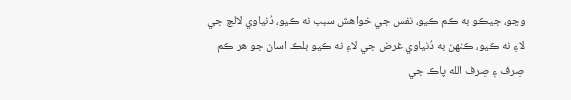وڃو، جيڪو به ڪم ڪيو، نفس جي خواهش سبب نه ڪيو، دُنياوي لالچ جي لاءِ نه ڪيو، ڪنهن به دُنياوي غرض جي لاءِ نه ڪيو بلڪ اسان جو هر ڪم صِرف ۽ صِرف الله پاڪ جي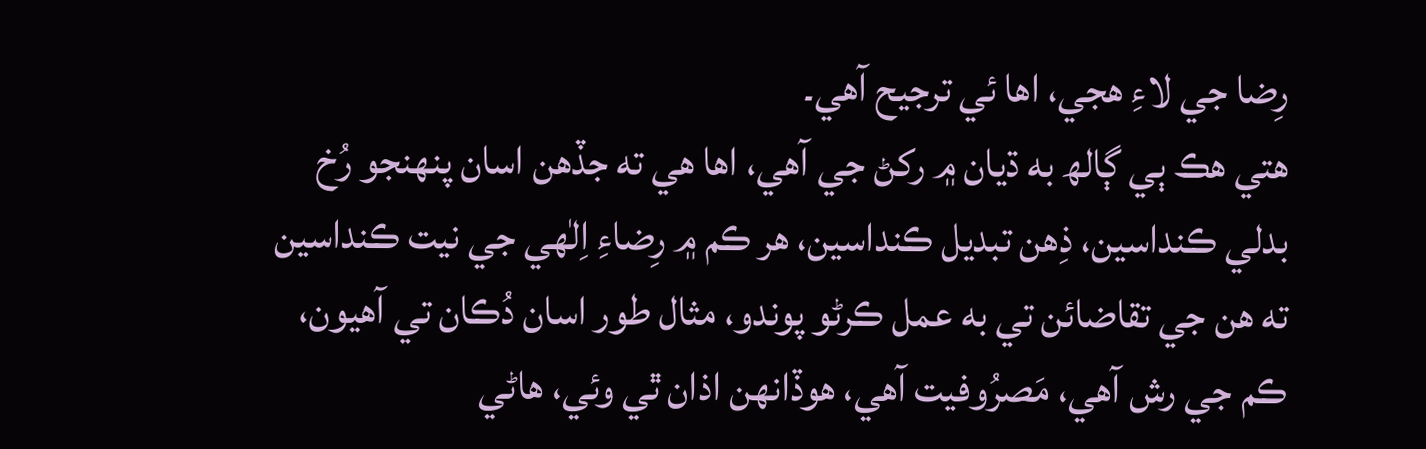رِضا جي لاءِ هجي، اها ئي ترجيح آهي۔
هتي هڪ ٻي ڳالھ به ڌيان ۾ رکڻ جي آهي، اها هي ته جڏهن اسان پنهنجو رُخ بدلي ڪنداسين، ذِهن تبديل ڪنداسين، هر ڪم ۾ رِضاءِ اِلٰهي جي نيت ڪنداسين ته هن جي تقاضائن تي به عمل ڪرڻو پوندو، مثال طور اسان دُڪان تي آهيون، ڪم جي رش آهي، مَصرُوفيت آهي، هوڏانهن اذان ٿي وئي، هاڻي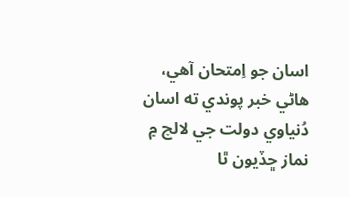اسان جو اِمتحان آهي، هاڻي خبر پوندي ته اسان دُنياوي دولت جي لالچ ۾ نماز ڇڏيون ٿا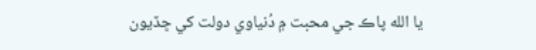يا الله پاڪ جي محبت ۾ دُنياوي دولت کي ڇڏيون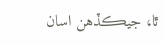ٿا، جيڪڏهن اسان